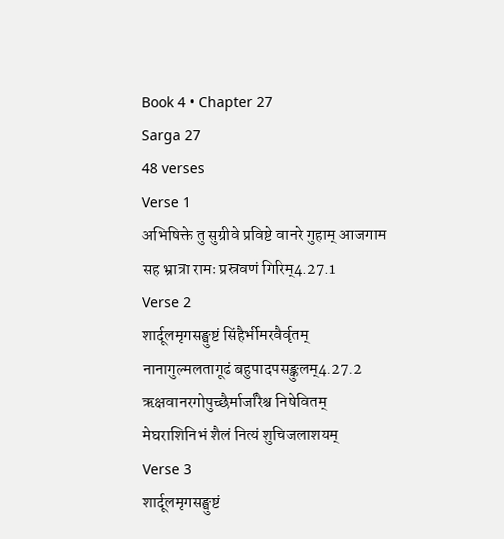Book 4 • Chapter 27
Sarga 27
48 verses
Verse 1
अभिषिक्ते तु सुग्रीवे प्रविष्टे वानरे गुहाम् आजगाम सह भ्रात्रा रामः प्रस्रवणं गिरिम्4.27.1
Verse 2
शार्दूलमृगसङ्घुष्टं सिंहैर्भीमरवैर्वृतम् नानागुल्मलतागूढं बहुपादपसङ्कुलम्4.27.2 ऋक्षवानरगोपुच्छैर्मार्जारैश्च निषेवितम् मेघराशिनिभं शैलं नित्यं शुचिजलाशयम्
Verse 3
शार्दूलमृगसङ्घुष्टं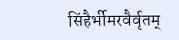सिंहैर्भीमरवैर्वृतम्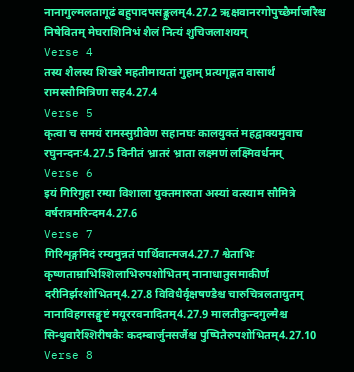नानागुल्मलतागूढं बहुपादपसङ्कुलम्4.27.2 ऋक्षवानरगोपुच्छैर्मार्जारैश्च निषेवितम् मेघराशिनिभं शैलं नित्यं शुचिजलाशयम्
Verse 4
तस्य शैलस्य शिखरे महतीमायतां गुहाम् प्रत्यगृह्णत वासार्थं रामस्सौमित्रिणा सह4.27.4
Verse 5
कृत्वा च समयं रामस्सुग्रीवेण सहानघः कालयुक्तं महद्वाक्यमुवाच रघुनन्दनः4.27.5 विनीतं भ्रातरं भ्राता लक्ष्मणं लक्ष्मिवर्धनम्
Verse 6
इयं गिरिगुहा रम्या विशाला युक्तमारुता अस्यां वत्स्याम सौमित्रे वर्षरात्रमरिन्दम4.27.6
Verse 7
गिरिशृङ्गमिदं रम्यमुन्नतं पार्थिवात्मज4.27.7 श्वेताभिः कृष्णताम्राभिश्शिलाभिरुपशोभितम् नानाधातुसमाकीर्णं दरीनिर्झरशोभितम्4.27.8 विविधैर्वृक्षषण्डैश्च चारुचित्रलतायुतम् नानाविहगसङ्घुष्टं मयूररवनादितम्4.27.9 मालतीकुन्दगुल्मैश्च सिन्धुवारैश्शिरीषकैः कदम्बार्जुनसर्जैश्च पुष्पितैरुपशोभितम्4.27.10
Verse 8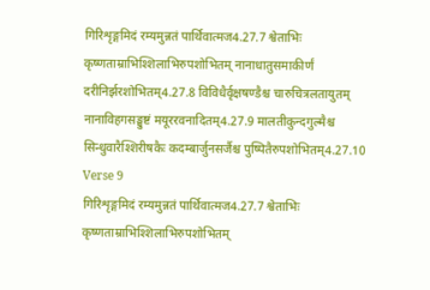गिरिशृङ्गमिदं रम्यमुन्नतं पार्थिवात्मज4.27.7 श्वेताभिः कृष्णताम्राभिश्शिलाभिरुपशोभितम् नानाधातुसमाकीर्णं दरीनिर्झरशोभितम्4.27.8 विविधैर्वृक्षषण्डैश्च चारुचित्रलतायुतम् नानाविहगसङ्घुष्टं मयूररवनादितम्4.27.9 मालतीकुन्दगुल्मैश्च सिन्धुवारैश्शिरीषकैः कदम्बार्जुनसर्जैश्च पुष्पितैरुपशोभितम्4.27.10
Verse 9
गिरिशृङ्गमिदं रम्यमुन्नतं पार्थिवात्मज4.27.7 श्वेताभिः कृष्णताम्राभिश्शिलाभिरुपशोभितम्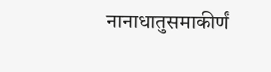नानाधातुसमाकीर्णं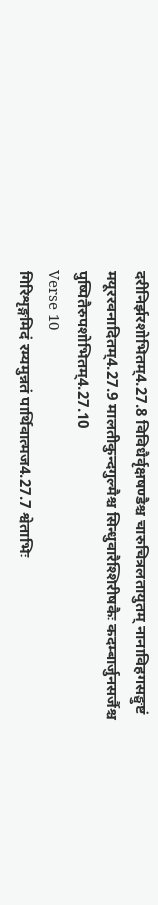दरीनिर्झरशोभितम्4.27.8 विविधैर्वृक्षषण्डैश्च चारुचित्रलतायुतम् नानाविहगसङ्घुष्टं मयूररवनादितम्4.27.9 मालतीकुन्दगुल्मैश्च सिन्धुवारैश्शिरीषकैः कदम्बार्जुनसर्जैश्च पुष्पितैरुपशोभितम्4.27.10
Verse 10
गिरिशृङ्गमिदं रम्यमुन्नतं पार्थिवात्मज4.27.7 श्वेताभिः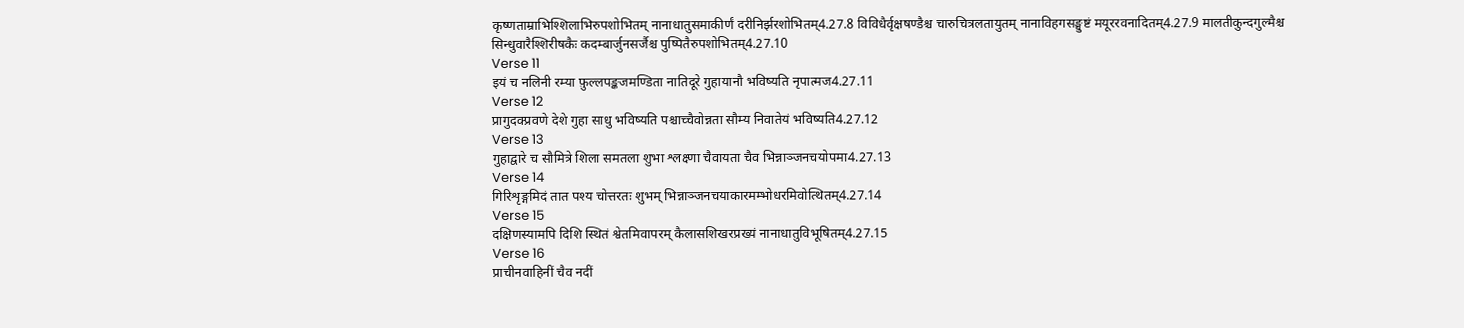कृष्णताम्राभिश्शिलाभिरुपशोभितम् नानाधातुसमाकीर्णं दरीनिर्झरशोभितम्4.27.8 विविधैर्वृक्षषण्डैश्च चारुचित्रलतायुतम् नानाविहगसङ्घुष्टं मयूररवनादितम्4.27.9 मालतीकुन्दगुल्मैश्च सिन्धुवारैश्शिरीषकैः कदम्बार्जुनसर्जैश्च पुष्पितैरुपशोभितम्4.27.10
Verse 11
इयं च नलिनी रम्या फ़ुल्लपङ्कजमण्डिता नातिदूरे गुहायानौ भविष्यति नृपात्मज4.27.11
Verse 12
प्रागुदक्प्रवणे देशे गुहा साधु भविष्यति पश्चाच्चैवोन्नता सौम्य निवातेयं भविष्यति4.27.12
Verse 13
गुहाद्वारे च सौमित्रे शिला समतला शुभा श्लक्ष्णा चैवायता चैव भिन्नाञ्जनचयोपमा4.27.13
Verse 14
गिरिशृङ्गमिदं तात पश्य चोत्तरतः शुभम् भिन्नाञ्जनचयाकारमम्भोधरमिवोत्थितम्4.27.14
Verse 15
दक्षिणस्यामपि दिशि स्थितं श्वेतमिवापरम् कैलासशिखरप्रख्यं नानाधातुविभूषितम्4.27.15
Verse 16
प्राचीनवाहिनीं चैव नदीं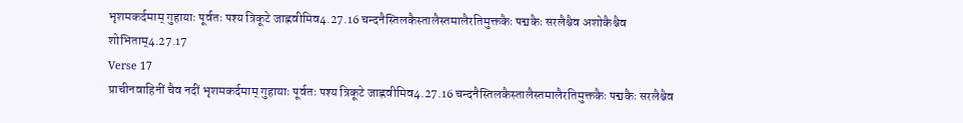भृशमकर्दमाम् गुहायाः पूर्वतः पश्य त्रिकूटे जाह्नवीमिव4.27.16 चन्दनैस्तिलकैस्तालैस्तमालैरतिमुक्तकैः पद्मकैः सरलैश्चैव अशोकैश्चैव शोभिताम्4.27.17
Verse 17
प्राचीनवाहिनीं चैव नदीं भृशमकर्दमाम् गुहायाः पूर्वतः पश्य त्रिकूटे जाह्नवीमिव4.27.16 चन्दनैस्तिलकैस्तालैस्तमालैरतिमुक्तकैः पद्मकैः सरलैश्चैव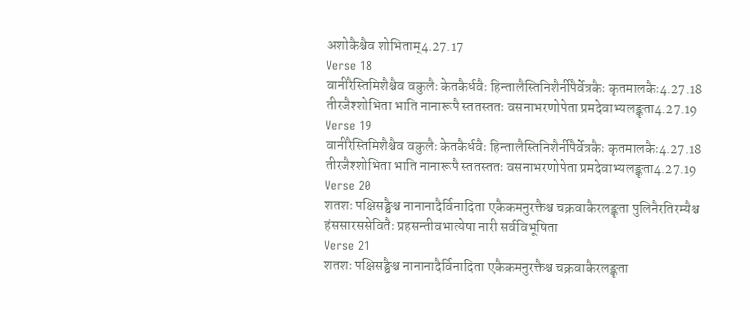अशोकैश्चैव शोभिताम्4.27.17
Verse 18
वानीरैस्तिमिशैश्चैव वकुलैः केतकैर्धवैः हिन्तालैस्तिनिशैर्नीपैर्वेत्रकैः कृतमालकैः4.27.18 तीरजैश्शोभिता भाति नानारूपै स्ततस्ततः वसनाभरणोपेता प्रमदेवाभ्यलङ्कृता4.27.19
Verse 19
वानीरैस्तिमिशैश्चैव वकुलैः केतकैर्धवैः हिन्तालैस्तिनिशैर्नीपैर्वेत्रकैः कृतमालकैः4.27.18 तीरजैश्शोभिता भाति नानारूपै स्ततस्ततः वसनाभरणोपेता प्रमदेवाभ्यलङ्कृता4.27.19
Verse 20
शतशः पक्षिसङ्घैश्च नानानादैर्विनादिता एकैकमनुरक्तैश्च चक्रवाकैरलङ्कृता पुलिनैरतिरम्यैश्च हंससारससेवितैः प्रहसन्तीवभात्येषा नारी सर्वविभूषिता
Verse 21
शतशः पक्षिसङ्घैश्च नानानादैर्विनादिता एकैकमनुरक्तैश्च चक्रवाकैरलङ्कृता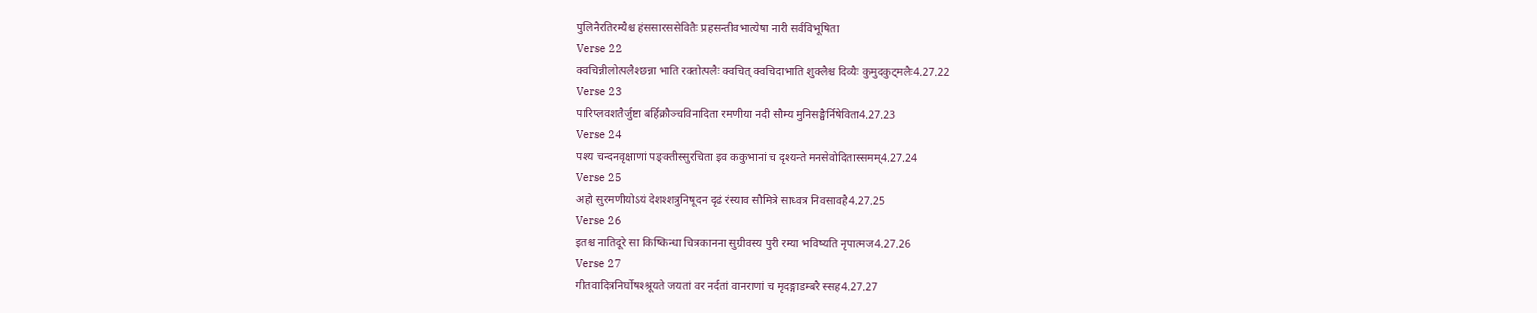पुलिनैरतिरम्यैश्च हंससारससेवितैः प्रहसन्तीवभात्येषा नारी सर्वविभूषिता
Verse 22
क्वचिन्नीलोत्पलैश्छन्ना भाति रक्तोत्पलैः क्वचित् क्वचिदाभाति शुक्लैश्च दिव्यैः कुमुदकुट्मलैः4.27.22
Verse 23
पारिप्लवशतैर्जुष्टा बर्हिक्रौञ्चविनादिता रमणीया नदी सौम्य मुनिसङ्घैर्निषेविता4.27.23
Verse 24
पश्य चन्दनवृक्षाणां पङ्क्तीस्सुरचिता इव ककुभानां च दृश्यन्ते मनसेवोदितास्समम्4.27.24
Verse 25
अहो सुरमणीयोऽयं देशश्शत्रुनिषूदन दृढं रंस्याव सौमित्रे साध्वत्र निवसावहै4.27.25
Verse 26
इतश्च नातिदूरे सा किष्किन्धा चित्रकानना सुग्रीवस्य पुरी रम्या भविष्यति नृपात्मज4.27.26
Verse 27
गीतवादित्रनिर्घोषश्श्रूयते जयतां वर नर्दतां वानराणां च मृदङ्गाडम्बरै स्सह4.27.27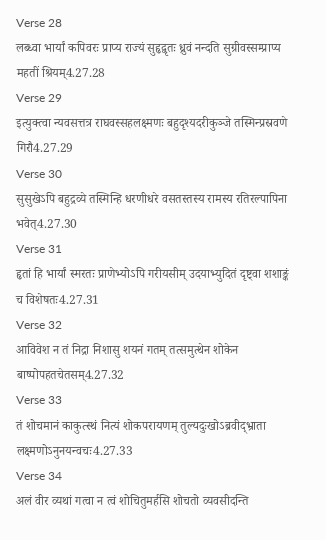Verse 28
लब्ध्वा भार्यां कपिवरः प्राप्य राज्यं सुहृद्वृतः ध्रुवं नन्दति सुग्रीवस्सम्प्राप्य महतीं श्रियम्4.27.28
Verse 29
इत्युक्त्वा न्यवसत्तत्र राघवस्सहलक्ष्मणः बहुदृश्यदरीकुञ्जे तस्मिन्प्रस्रवणे गिरौ4.27.29
Verse 30
सुसुखेऽपि बहुद्रव्ये तस्मिन्हि धरणीधरे वसतस्तस्य रामस्य रतिरल्पापिना भवेत्4.27.30
Verse 31
हृतां हि भार्यां स्मरतः प्राणेभ्योऽपि गरीयसीम् उदयाभ्युदितं दृष्ट्वा शशाङ्कं च विशेषतः4.27.31
Verse 32
आविवेश न तं निद्रा निशासु शयनं गतम् तत्समुत्थेन शोकेन बाष्पोपहतचेतसम्4.27.32
Verse 33
तं शोचमानं काकुत्स्थं नित्यं शोकपरायणम् तुल्यदुःखोऽब्रवीद्भ्राता लक्ष्मणोऽनुनयन्वचः4.27.33
Verse 34
अलं वीर व्यथां गत्वा न त्वं शोचितुमर्हसि शोचतो व्यवसीदन्ति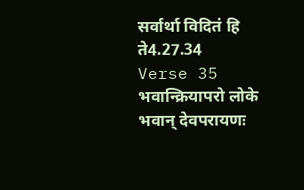सर्वार्था विदितं हि ते4.27.34
Verse 35
भवान्क्रियापरो लोके भवान् देवपरायणः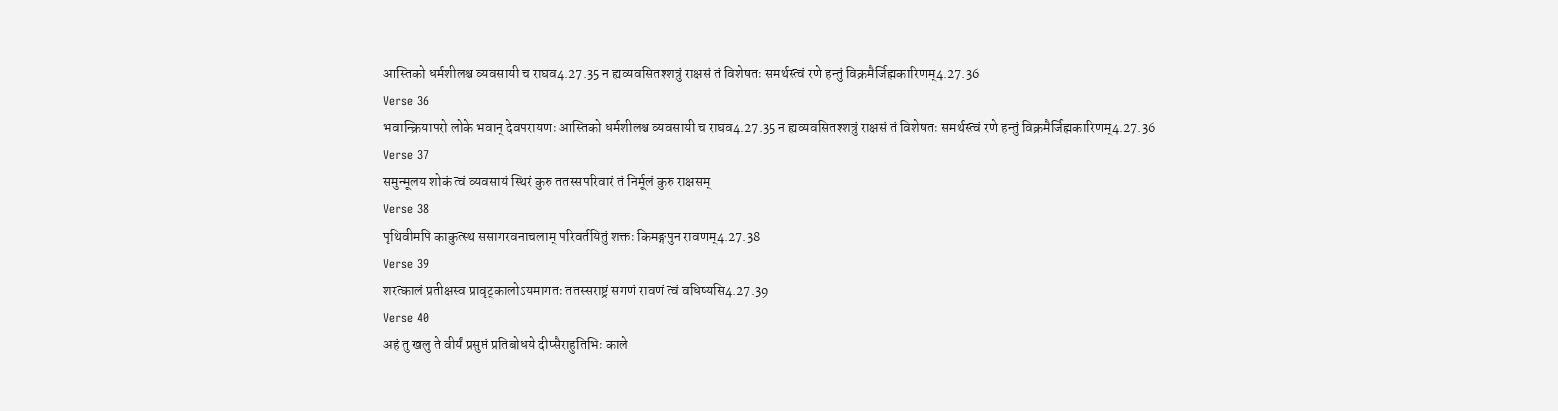आस्तिको धर्मशीलश्च व्यवसायी च राघव4.27.35 न ह्यव्यवसितश्शत्रुं राक्षसं तं विशेषतः समर्थस्त्वं रणे हन्तुं विक्रमैर्जिह्मकारिणम्4.27.36
Verse 36
भवान्क्रियापरो लोके भवान् देवपरायणः आस्तिको धर्मशीलश्च व्यवसायी च राघव4.27.35 न ह्यव्यवसितश्शत्रुं राक्षसं तं विशेषतः समर्थस्त्वं रणे हन्तुं विक्रमैर्जिह्मकारिणम्4.27.36
Verse 37
समुन्मूलय शोकं त्वं व्यवसायं स्थिरं कुरु ततस्सपरिवारं तं निर्मूलं कुरु राक्षसम्
Verse 38
पृथिवीमपि काकुत्स्थ ससागरवनाचलाम् परिवर्तयितुं शक्तः किमङ्गपुन रावणम्4.27.38
Verse 39
शरत्कालं प्रतीक्षस्व प्रावृट्कालोऽयमागतः ततस्सराष्ट्रं सगणं रावणं त्वं वधिष्यसि4.27.39
Verse 40
अहं तु खलु ते वीर्यं प्रसुप्तं प्रतिबोधये दीप्सैराहुतिभिः काले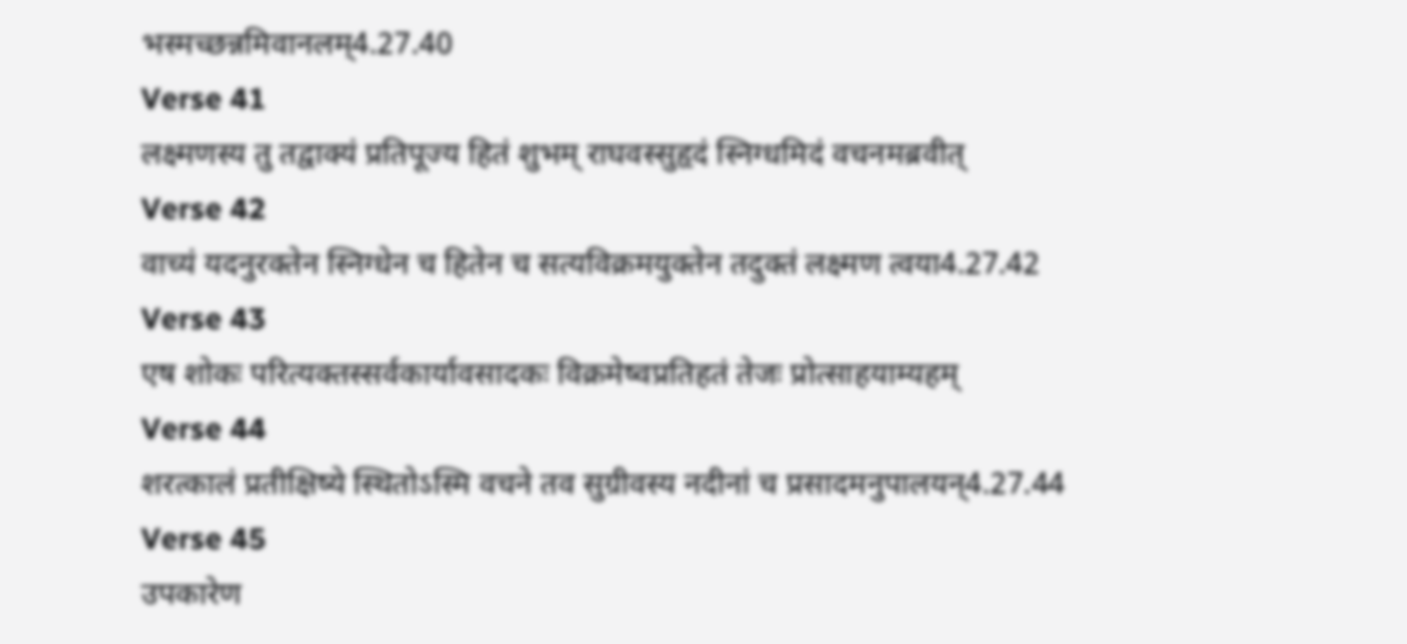भस्मच्छन्नमिवानलम्4.27.40
Verse 41
लक्ष्मणस्य तु तद्वाक्यं प्रतिपूज्य हितं शुभम् राघवस्सुहृदं स्निग्धमिदं वचनमब्रवीत्
Verse 42
वाच्यं यदनुरक्तेन स्निग्धेन च हितेन च सत्यविक्रमयुक्तेन तदुक्तं लक्ष्मण त्वया4.27.42
Verse 43
एष शोकः परित्यक्तस्सर्वकार्यावसादकः विक्रमेष्वप्रतिहतं तेजः प्रोत्साहयाम्यहम्
Verse 44
शरत्कालं प्रतीक्षिष्ये स्थितोऽस्मि वचने तव सुग्रीवस्य नदीनां च प्रसादमनुपालयन्4.27.44
Verse 45
उपकारेण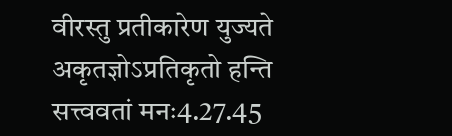वीरस्तु प्रतीकारेण युज्यते अकृतज्ञोऽप्रतिकृतो हन्ति सत्त्ववतां मनः4.27.45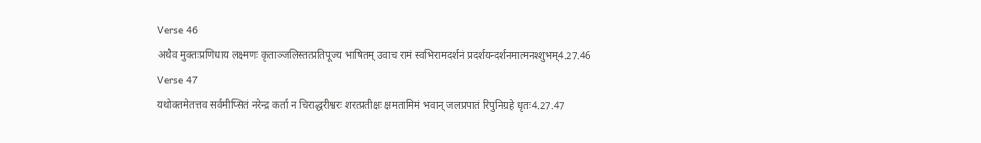Verse 46
अथैव मुक्तःप्रणिधाय लक्ष्मणः कृताञ्जलिस्तत्प्रतिपूज्य भाषितम् उवाच रामं स्वभिरामदर्शनं प्रदर्शयन्दर्शनमात्मनश्शुभम्4.27.46
Verse 47
यथोक्तमेतत्तव सर्वमीप्सितं नरेन्द्र कर्ता न चिराद्धरीश्वरः शरत्प्रतीक्षः क्षमतामिमं भवान् जलप्रपातं रिपुनिग्रहे धृतः4.27.47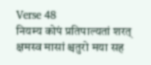Verse 48
नियम्य कोपं प्रतिपाल्यतां शरत् क्षमस्व मासां श्चतुरो मया सह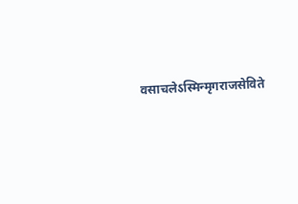वसाचलेऽस्मिन्मृगराजसेविते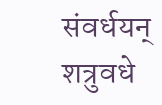संवर्धयन् शत्रुवधे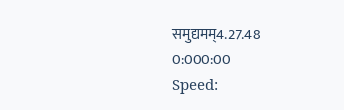समुद्यमम्4.27.48
0:000:00
Speed: